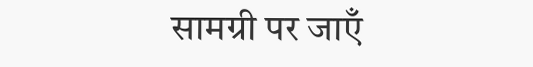सामग्री पर जाएँ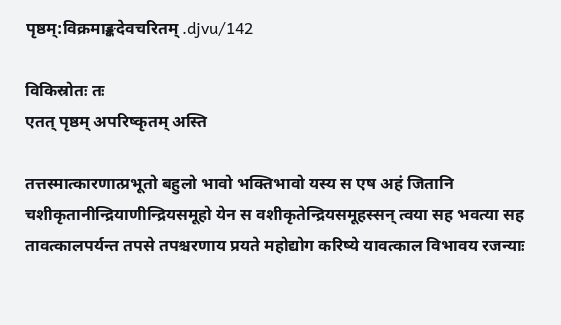पृष्ठम्:विक्रमाङ्कदेवचरितम् .djvu/142

विकिस्रोतः तः
एतत् पृष्ठम् अपरिष्कृतम् अस्ति

तत्तस्मात्कारणात्प्रभूतो बहुलो भावो भक्तिभावो यस्य स एष अहं जितानि चशीकृतानीन्द्रियाणीन्द्रियसमूहो येन स वशीकृतेन्द्रियसमूहस्सन् त्वया सह भवत्या सह तावत्कालपर्यन्त तपसे तपश्चरणाय प्रयते महोद्योग करिष्ये यावत्काल विभावय रजन्याः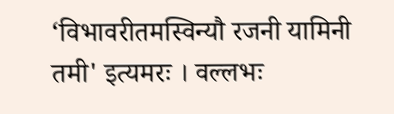‘विभावरीतमस्विन्यौ रजनी यामिनी तमी' इत्यमरः । वल्लभः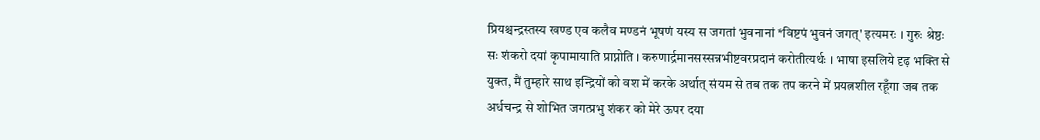प्रियश्चन्द्रस्तस्य खण्ड एव कलैव मण्डनं भूषणं यस्य स जगतां भुवनानां *विष्टपं भुवनं जगत्' इत्यमरः । गुरुः श्रेष्ठः सः शंकरो दयां कृपामायाति प्राप्नोति । करुणार्द्रमानसस्सन्नभीष्टवरप्रदानं करोतीत्यर्थः । भाषा इसलिये दृढ़ भक्ति से युक्त, मैं तुम्हारे साथ इन्द्रियों को वश में करके अर्थात् संयम से तब तक तप करने में प्रयत्नशील रहूँगा जब तक अर्धचन्द्र से शोभित जगत्प्रभु शंकर को मेरे ऊपर दया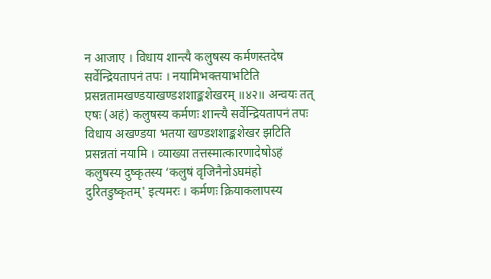न आजाए । विधाय शान्त्यै कलुषस्य कर्मणस्तदेष सर्वेन्द्रियतापनं तपः । नयामिभक्तयाभटिति प्रसन्नतामखण्डयाखण्डशशाङ्कशेखरम् ॥४२॥ अन्वयः तत् एषः (अहं) कलुषस्य कर्मणः शान्त्यै सर्वेन्द्रियतापनं तपः विधाय अखण्डया भतया खण्डशशाङ्कशेखर झटिति प्रसन्नतां नयामि । व्याख्या तत्तस्मात्कारणादेषोऽहं कलुषस्य दुष्कृतस्य ‘कलुषं वृजिनैनोऽघमंहो दुरितडुष्कृतम्' इत्यमरः । कर्मणः क्रियाकलापस्य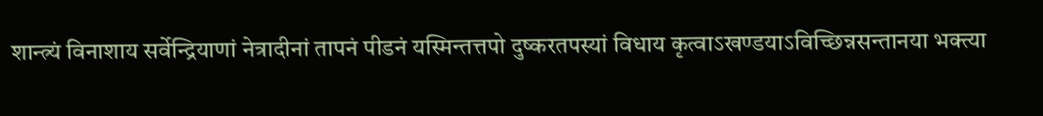शान्त्र्यं विनाशाय सर्वेन्द्रियाणां नेत्रादीनां तापनं पीडनं यस्मिन्तत्तपो दुष्करतपस्यां विधाय कृत्वाऽखण्डयाऽविच्छिन्नसन्तानया भक्त्या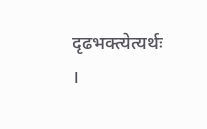दृढभक्त्येत्यर्थः ।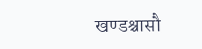खण्डश्चासौ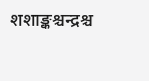शशाङ्कश्चन्द्रश्च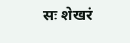सः शेखरं